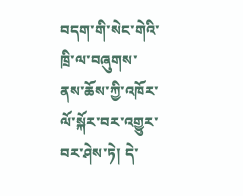བདག་གི་སེང་གེའི་ཁྲི་ལ་བཞུགས་ནས་ཆོས་ཀྱི་འཁོར་ལོ་སྐོར་བར་འགྱུར་བར་ཤེས་ཏེ། དེ་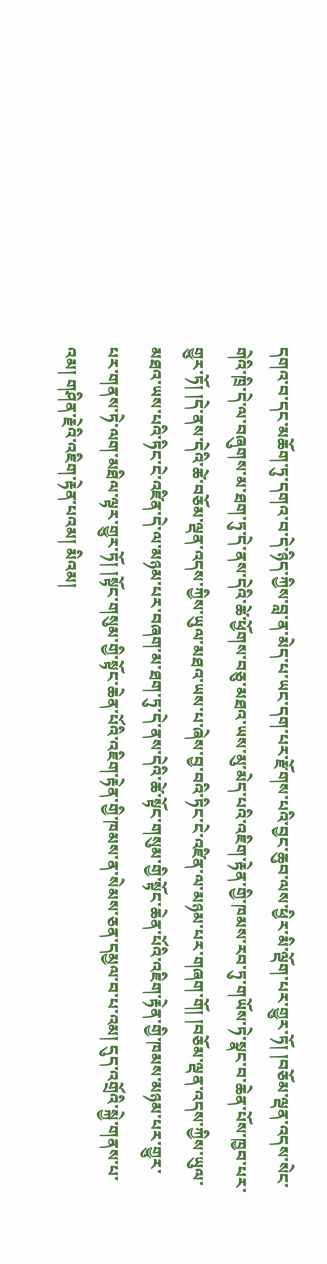དགའ་བ་དང་མཆོག་ཏུ་དགའ་བ་དེ་ཉིད་ཀྱིས་བླ་ན་མེད་པ་ཡང་དག་པར་རྫོགས་པའི་བྱང་ཆུབ་ལས་ཕྱིར་མི་ལྡོག་པར་གྱུར་ཏོ། །བཅོམ་ལྡན་འདས་སེང་གེའི་ཁྲི་དེ་ལ་བཞུགས་མ་ཐག་ཏུ་དེ་ནས་དེའི་ཚེ་ཕྱོགས་བཅུ་མཐའ་ཡས་མུ་མེད་པའི་འཇིག་རྟེན་གྱི་ཁམས་རབ་ཏུ་གཡོས་ཏེ་སྣང་བ་ཆེན་པོས་ཁྱབ་པར་གྱུར་ཏོ། །དེ་ནས་དེའི་ཚེ་བཅོམ་ལྡན་འདས་ཀྱིས་ཡུལ་མཐའ་ཡས་པ་ཞེས་བྱ་བའི་ཏིང་ངེ་འཛིན་ལ་མཉམ་པར་གཞག་གོ། །བཅོམ་ལྡན་འདས་ཀྱིས་ཡུལ་མཐའ་ཡས་པའི་ཏིང་ངེ་འཛིན་དེ་ལ་མཉམ་པར་བཞག་མ་ཐག་ཏུ་དེ་ནས་དེའི་ཚེ་སྟོང་གསུམ་གྱི་སྟོང་ཆེན་པོའི་འཇིག་རྟེན་གྱི་ཁམས་མཉམ་པར་གྱུར་པར་གནས་ཏེ་ལག་མཐིལ་ལྟར་གྱུར་ཏོ། །སྟོང་གསུམ་གྱི་སྟོང་ཆེན་པོའི་འཇིག་རྟེན་གྱི་ཁམས་ན་སེམས་ཅན་དམྱལ་བ་པ་འམ། དུད་འགྲོའི་སྐྱེ་གནས་པ་འམ། གཤིན་རྗེའི་འཇིག་རྟེན་པའམ། མིའམ།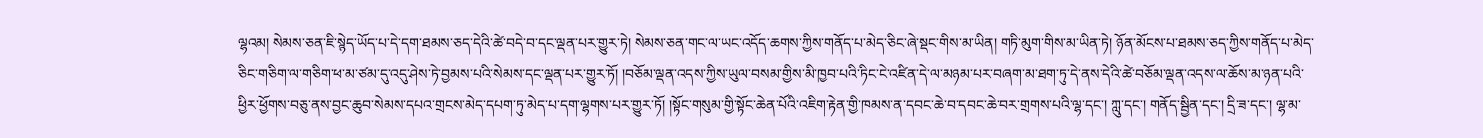ལྷའམ། སེམས་ཅན་ཇི་སྙེད་ཡོད་པ་དེ་དག་ཐམས་ཅད་དེའི་ཚེ་བདེ་བ་དང་ལྡན་པར་གྱུར་ཏེ། སེམས་ཅན་གང་ལ་ཡང་འདོད་ཆགས་ཀྱིས་གནོད་པ་མེད་ཅིང་ཞེ་སྡང་གིས་མ་ཡིན། གཏི་མུག་གིས་མ་ཡིན་ཏེ། ཉོན་མོངས་པ་ཐམས་ཅད་ཀྱིས་གནོད་པ་མེད་ཅིང་གཅིག་ལ་གཅིག་ཕ་མ་ཙམ་དུ་འདུ་ཤེས་ཏེ་བྱམས་པའི་སེམས་དང་ལྡན་པར་གྱུར་ཏོ། །བཅོམ་ལྡན་འདས་ཀྱིས་ཡུལ་བསམ་གྱིས་མི་ཁྱབ་པའི་ཏིང་ངེ་འཛིན་དེ་ལ་མཉམ་པར་བཞག་མ་ཐག་ཏུ་དེ་ནས་དེའི་ཚེ་བཅོམ་ལྡན་འདས་ལ་ཆོས་མ་ཉན་པའི་ཕྱིར་ཕྱོགས་བཅུ་ནས་བྱང་ཆུབ་སེམས་དཔའ་གྲངས་མེད་དཔག་ཏུ་མེད་པ་དག་ལྷགས་པར་གྱུར་ཏོ། །སྟོང་གསུམ་གྱི་སྟོང་ཆེན་པོའི་འཇིག་རྟེན་གྱི་ཁམས་ན་དབང་ཆེ་བ་དབང་ཆེ་བར་གྲགས་པའི་ལྷ་དང་། ཀླུ་དང་། གནོད་སྦྱིན་དང་། དྲི་ཟ་དང་། ལྷ་མ་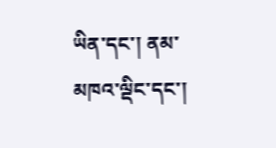ཡིན་དང་། ནམ་མཁའ་ལྡིང་དང་།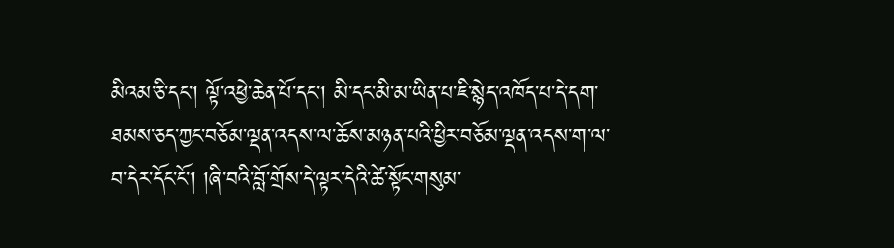མིའམ་ཅི་དང་། ལྟོ་འཕྱེ་ཆེན་པོ་དང་། མི་དང་མི་མ་ཡིན་པ་ཇི་སྙེད་འཁོད་པ་དེ་དག་ཐམས་ཅད་ཀྱང་བཅོམ་ལྡན་འདས་ལ་ཆོས་མཉན་པའི་ཕྱིར་བཅོམ་ལྡན་འདས་ག་ལ་བ་དེར་དོང་ངོ་། །ཞི་བའི་བློ་གྲོས་དེ་ལྟར་དེའི་ཚེ་སྟོང་གསུམ་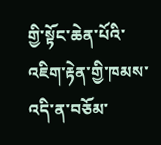གྱི་སྟོང་ཆེན་པོའི་འཇིག་རྟེན་གྱི་ཁམས་འདི་ན་བཅོམ་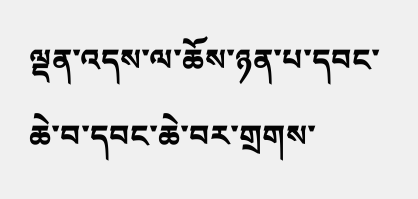ལྡན་འདས་ལ་ཆོས་ཉན་པ་དབང་ཆེ་བ་དབང་ཆེ་བར་གྲགས་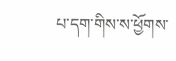པ་དག་གིས་ས་ཕྱོགས་